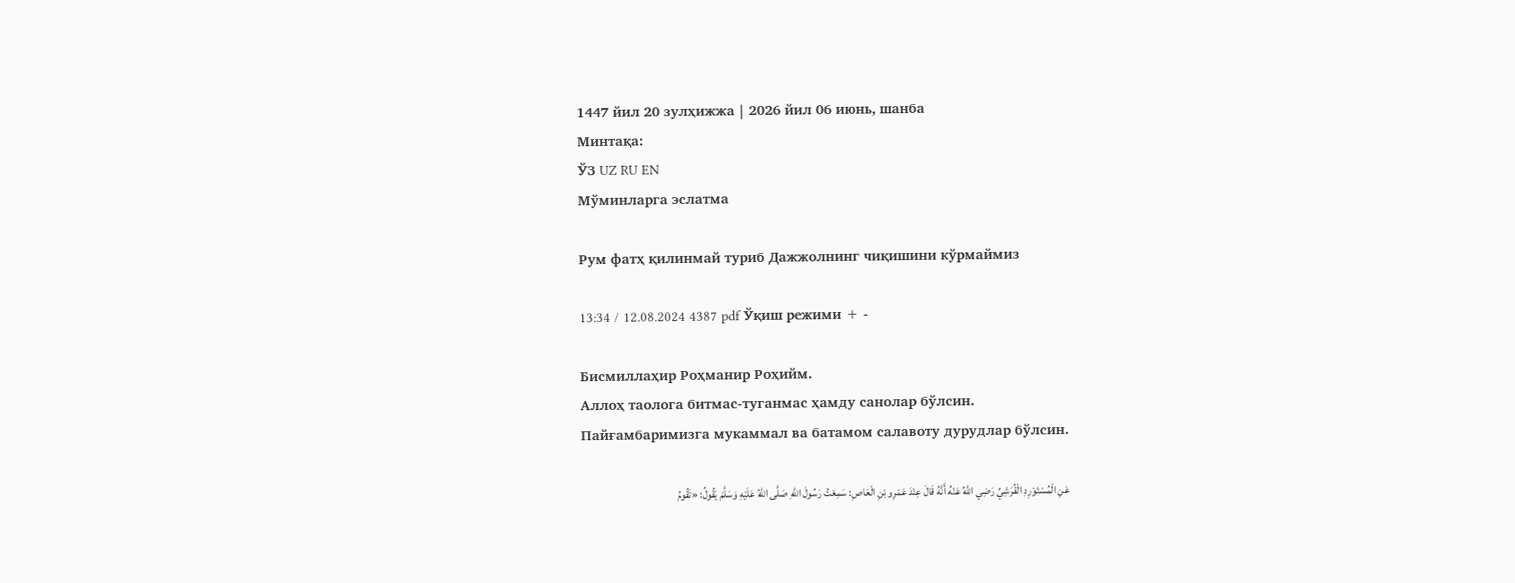1447 йил 20 зулҳижжа | 2026 йил 06 июнь, шанба
Минтақа:
ЎЗ UZ RU EN
Мўминларга эслатма

Рум фатҳ қилинмай туриб Дажжолнинг чиқишини кўрмаймиз

13:34 / 12.08.2024 4387 pdf Ўқиш режими + -

Бисмиллаҳир Роҳманир Роҳийм.
Аллоҳ таолога битмас-туганмас ҳамду санолар бўлсин.
Пайғамбаримизга мукаммал ва батамом салавоту дурудлар бўлсин.

عَنِ الْمُسْتَوْرِدِ الْقُرَشِيِّ رَضِي اللهُ عَنْهُ أَنَّهُ قَالَ عِنْدَ عَمْرِو بْنِ الْعَاصِ: سَمِعْتُ رَسُولَ اللهِ صَلَّى اللهُ عَلَيْهِ وَسَلَّمَ يَقُولُ: «تَقُومُ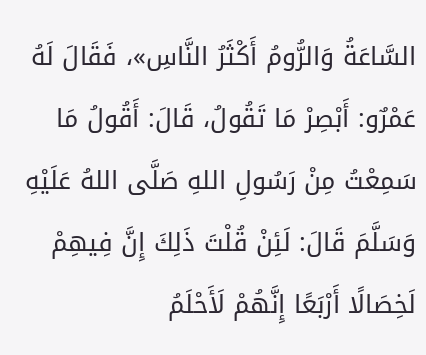السَّاعَةُ وَالرُّومُ أَكْثَرُ النَّاسِ»، فَقَالَ لَهُ عَمْرٌو: أَبْصِرْ مَا تَقُولُ، قَالَ: أَقُولُ مَا سَمِعْتُ مِنْ رَسُولِ اللهِ صَلَّى اللهُ عَلَيْهِ وَسَلَّمَ قَالَ: لَئِنْ قُلْتَ ذَلِكَ إِنَّ فِيهِمْ لَخِصَالًا أَرْبَعًا إِنَّهُمْ لَأَحْلَمُ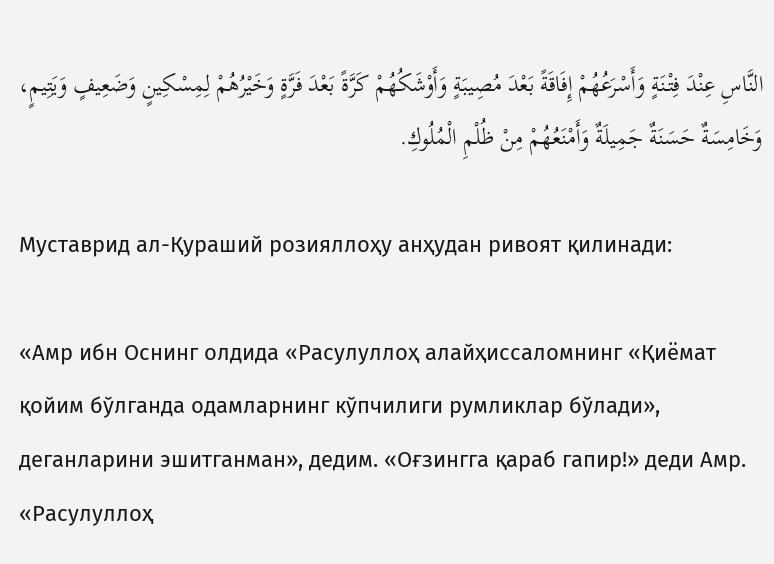النَّاسِ عِنْدَ فِتْنَةٍ وَأَسْرَعُهُمْ إِفَاقَةً بَعْدَ مُصِيبَةٍ وَأَوْشَكُهُمْ كَرَّةً بَعْدَ فَرَّةٍ وَخَيْرُهُمْ لِمِسْكِينٍ وَضَعِيفٍ وَيَتِيمٍ، وَخَامِسَةٌ حَسَنَةٌ جَمِيلَةٌ وَأَمْنَعُهُمْ مِنْ ظُلْمِ الْمُلُوكِ.

Муставрид ал-Қураший розияллоҳу анҳудан ривоят қилинади:

«Амр ибн Оснинг олдида «Расулуллоҳ алайҳиссаломнинг «Қиёмат қойим бўлганда одамларнинг кўпчилиги румликлар бўлади», деганларини эшитганман», дедим. «Оғзингга қараб гапир!» деди Амр. «Расулуллоҳ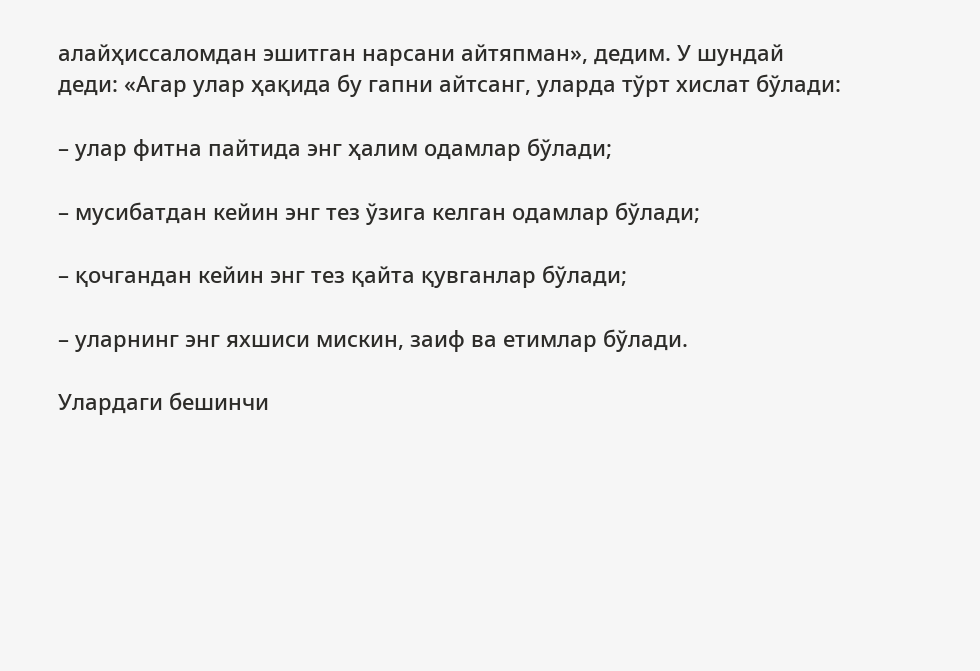алайҳиссаломдан эшитган нарсани айтяпман», дедим. У шундай деди: «Агар улар ҳақида бу гапни айтсанг, уларда тўрт хислат бўлади:

– улар фитна пайтида энг ҳалим одамлар бўлади;

– мусибатдан кейин энг тез ўзига келган одамлар бўлади;

– қочгандан кейин энг тез қайта қувганлар бўлади;

– уларнинг энг яхшиси мискин, заиф ва етимлар бўлади.

Улардаги бешинчи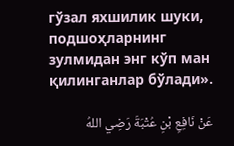гўзал яхшилик шуки, подшоҳларнинг зулмидан энг кўп ман қилинганлар бўлади».

عَنْ نَافِعِ بْنِ عُتْبَةَ رَضِي اللهُ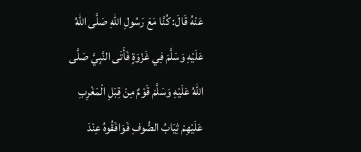عَنْهُ قَالَ: كُنَّا مَعَ رَسُولِ اللهِ صَلَّى اللهُ عَلَيْهِ وَسَلَّمَ فِي غَزْوَةٍ فَأَتَى النَّبِيَّ صَلَّى اللهُ عَلَيْهِ وَسَلَّمَ قَوْمٌ مِنْ قِبَلِ الْمَغْرِبِ عَلَيْهِمْ ثِيَابُ الصُّوفِ فَوَافَقُوهُ عِنْدَ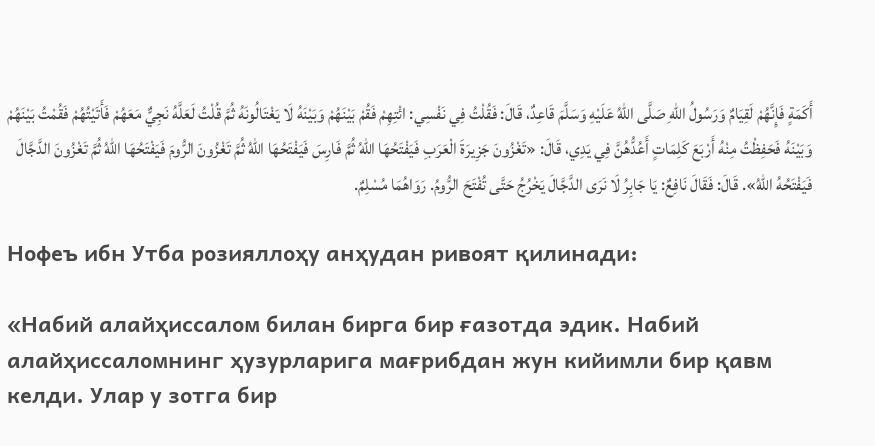أَكَمَةٍ فَإِنَّهُمْ لَقِيَامٌ وَرَسُولُ اللهِ صَلَّى اللهُ عَلَيْهِ وَسَلَّمَ قَاعِدٌ، قَالَ: فَقُلْتُ فِي نَفْسِي: ائْتِهِمْ فَقُمْ بَيْنَهُمْ وَبَيْنَهُ لَا يَغْتَالُونَهُ ثُمَّ قُلْتُ لَعَلَّهُ نَجِيٌّ مَعَهُمْ فَأَتَيْتُهُمْ فَقُمْتُ بَيْنَهُمْ وَبَيْنَهُ فَحَفِظْتُ مِنْهُ أَرْبَعَ كَلِمَاتٍ أَعُدُّهُنَّ فِي يَدِي، قَالَ: «تَغْزُونَ جَزِيرَةَ الْعَرَبِ فَيَفْتَحُهَا اللهُ ثُمَّ فَارِسَ فَيَفْتَحُهَا اللهُ ثُمَّ تَغْزُونَ الرُّومَ فَيَفْتَحُهَا اللهُ ثُمَّ تَغْزُونَ الدَّجَّالَ فَيَفْتَحُهُ اللهُ». قَالَ: فَقَالَ نَافِعٌ: يَا جَابِرُ لَا نَرَى الدَّجَّالَ يَخْرُجُ حَتَّى تُفْتَحَ الرُّومُ. رَوَاهُمَا مُسْلِمٌ.

Нофеъ ибн Утба розияллоҳу анҳудан ривоят қилинади:

«Набий алайҳиссалом билан бирга бир ғазотда эдик. Набий алайҳиссаломнинг ҳузурларига мағрибдан жун кийимли бир қавм келди. Улар у зотга бир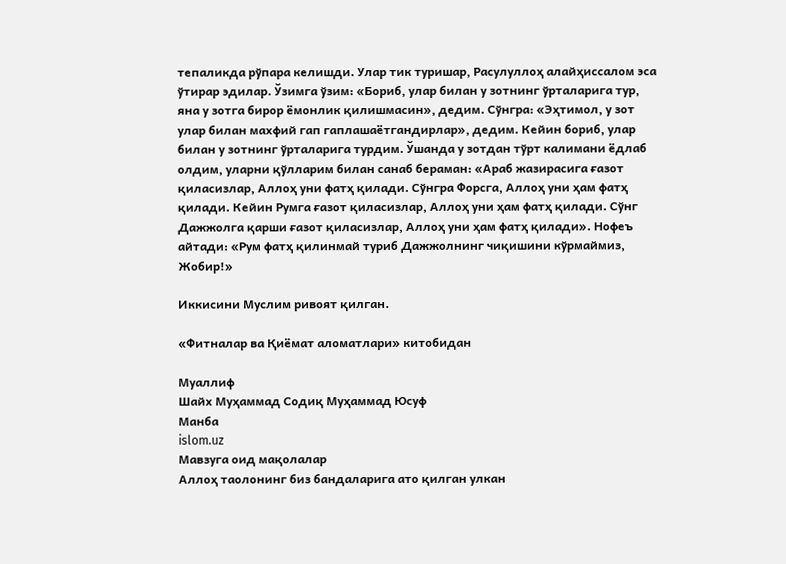тепаликда рўпара келишди. Улар тик туришар, Расулуллоҳ алайҳиссалом эса ўтирар эдилар. Ўзимга ўзим: «Бориб, улар билан у зотнинг ўрталарига тур, яна у зотга бирор ёмонлик қилишмасин», дедим. Сўнгра: «Эҳтимол, у зот улар билан махфий гап гаплашаётгандирлар», дедим. Кейин бориб, улар билан у зотнинг ўрталарига турдим. Ўшанда у зотдан тўрт калимани ёдлаб олдим, уларни қўлларим билан санаб бераман: «Араб жазирасига ғазот қиласизлар, Аллоҳ уни фатҳ қилади. Сўнгра Форсга, Аллоҳ уни ҳам фатҳ қилади. Кейин Румга ғазот қиласизлар, Аллоҳ уни ҳам фатҳ қилади. Сўнг Дажжолга қарши ғазот қиласизлар, Аллоҳ уни ҳам фатҳ қилади». Нофеъ айтади: «Рум фатҳ қилинмай туриб Дажжолнинг чиқишини кўрмаймиз, Жобир!»

Иккисини Муслим ривоят қилган.

«Фитналар ва Қиёмат аломатлари» китобидан

Муаллиф
Шайх Муҳаммад Содиқ Муҳаммад Юсуф
Манба
islom.uz
Мавзуга оид мақолалар
Аллоҳ таолонинг биз бандаларига ато қилган улкан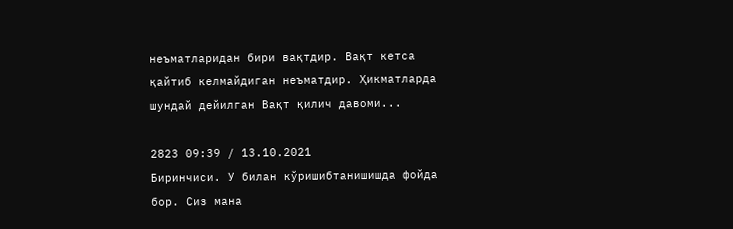неъматларидан бири вақтдир. Вақт кетса қайтиб келмайдиган неъматдир. Ҳикматларда шундай дейилган Вақт қилич давоми...

2823 09:39 / 13.10.2021
Биринчиси. У билан кўришибтанишишда фойда бор. Сиз мана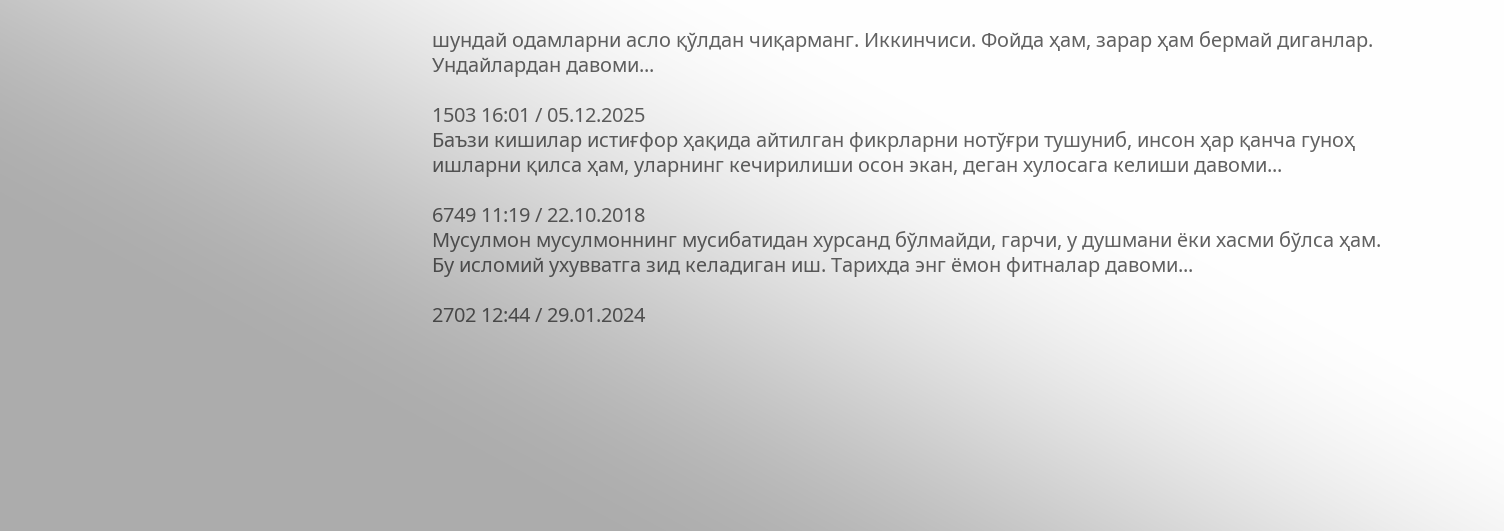шундай одамларни асло қўлдан чиқарманг. Иккинчиси. Фойда ҳам, зарар ҳам бермай диганлар. Ундайлардан давоми...

1503 16:01 / 05.12.2025
Баъзи кишилар истиғфор ҳақида айтилган фикрларни нотўғри тушуниб, инсон ҳар қанча гуноҳ ишларни қилса ҳам, уларнинг кечирилиши осон экан, деган хулосага келиши давоми...

6749 11:19 / 22.10.2018
Мусулмон мусулмоннинг мусибатидан хурсанд бўлмайди, гарчи, у душмани ёки хасми бўлса ҳам. Бу исломий ухувватга зид келадиган иш. Тарихда энг ёмон фитналар давоми...

2702 12:44 / 29.01.2024